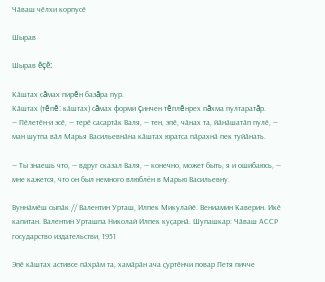Чӑваш чӗлхи корпусӗ

Шырав

Шырав ĕçĕ:

Кӑштах сăмах пирĕн базăра пур.
Кӑштах (тĕпĕ: кӑштах) сăмах форми çинчен тĕплĕнрех пăхма пултаратăр.
— Пӗлетӗн-и эсӗ, — терӗ сасартӑк Валя, — тен, эпӗ, чӑнах та, йӑнӑшатӑп пулӗ, — ман шутпа вӑл Марья Васильевнӑна кӑштах юратса пӑрахнӑ пек туйӑнать.

— Ты знаешь что, — вдруг сказал Валя, — конечно, может быть, я и ошибаюсь, — мне кажется, что он был немного влюблён в Марью Васильевну.

Вуннӑмӗш сыпӑк // Валентин Урташ, Илпек Микулайӗ. Вениамин Каверин. Икӗ капитан. Валентин Урташпа Николай Илпек куҫарнӑ. Шупашкар: Чӑваш АССР государство издательстви, 1951

Эпӗ кӑштах астивсе пӑхрӑм та, хамӑрӑн ача ҫуртӗнчи повар Петя пичче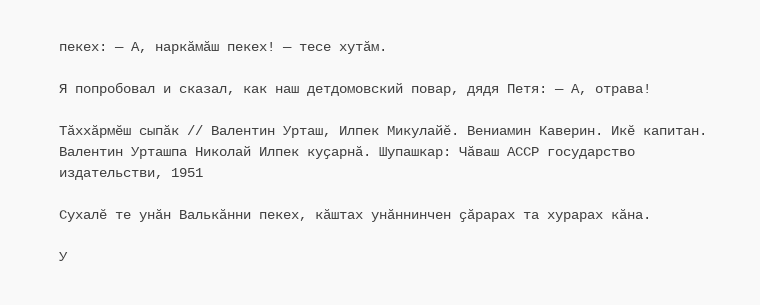пекех: — А, наркӑмӑш пекех! — тесе хутӑм.

Я попробовал и сказал, как наш детдомовский повар, дядя Петя: — А, отрава!

Тӑххӑрмӗш сыпӑк // Валентин Урташ, Илпек Микулайӗ. Вениамин Каверин. Икӗ капитан. Валентин Урташпа Николай Илпек куҫарнӑ. Шупашкар: Чӑваш АССР государство издательстви, 1951

Сухалӗ те унӑн Валькӑнни пекех, кӑштах унӑннинчен ҫӑрарах та хурарах кӑна.

У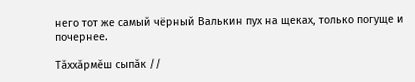него тот же самый чёрный Валькин пух на щеках, только погуще и почернее.

Тӑххӑрмӗш сыпӑк //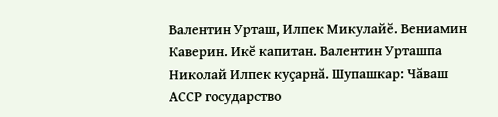Валентин Урташ, Илпек Микулайӗ. Вениамин Каверин. Икӗ капитан. Валентин Урташпа Николай Илпек куҫарнӑ. Шупашкар: Чӑваш АССР государство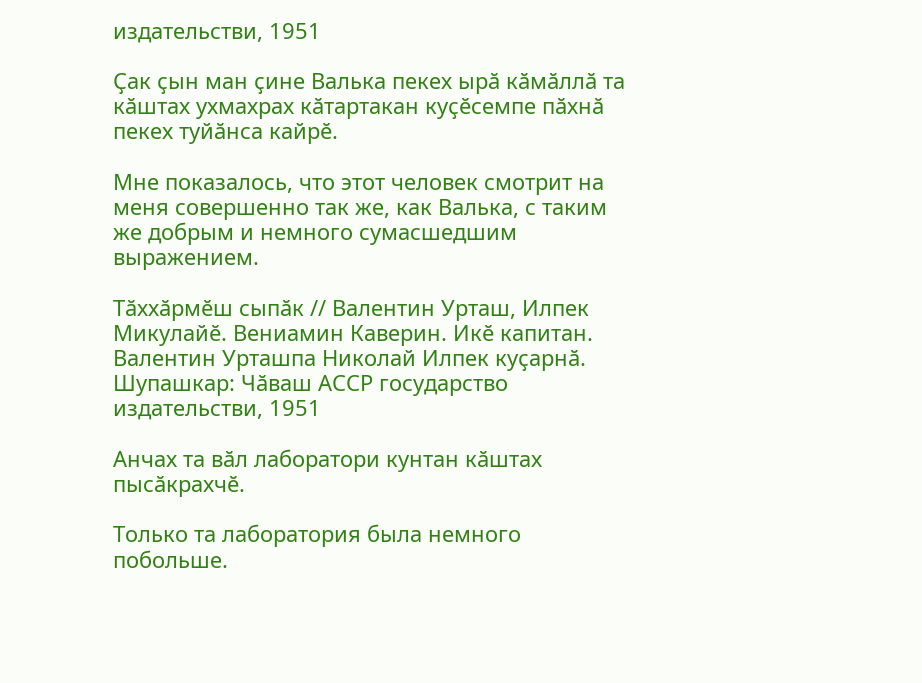издательстви, 1951

Ҫак ҫын ман ҫине Валька пекех ырӑ кӑмӑллӑ та кӑштах ухмахрах кӑтартакан куҫӗсемпе пӑхнӑ пекех туйӑнса кайрӗ.

Мне показалось, что этот человек смотрит на меня совершенно так же, как Валька, с таким же добрым и немного сумасшедшим выражением.

Тӑххӑрмӗш сыпӑк // Валентин Урташ, Илпек Микулайӗ. Вениамин Каверин. Икӗ капитан. Валентин Урташпа Николай Илпек куҫарнӑ. Шупашкар: Чӑваш АССР государство издательстви, 1951

Анчах та вӑл лаборатори кунтан кӑштах пысӑкрахчӗ.

Только та лаборатория была немного побольше.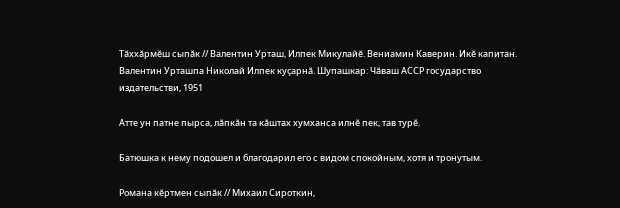Тӑххӑрмӗш сыпӑк // Валентин Урташ, Илпек Микулайӗ. Вениамин Каверин. Икӗ капитан. Валентин Урташпа Николай Илпек куҫарнӑ. Шупашкар: Чӑваш АССР государство издательстви, 1951

Атте ун патне пырса, лӑпкӑн та кӑштах хумханса илнӗ пек, тав турӗ.

Батюшка к нему подошел и благодарил его с видом спокойным, хотя и тронутым.

Романа кӗртмен сыпӑк // Михаил Сироткин,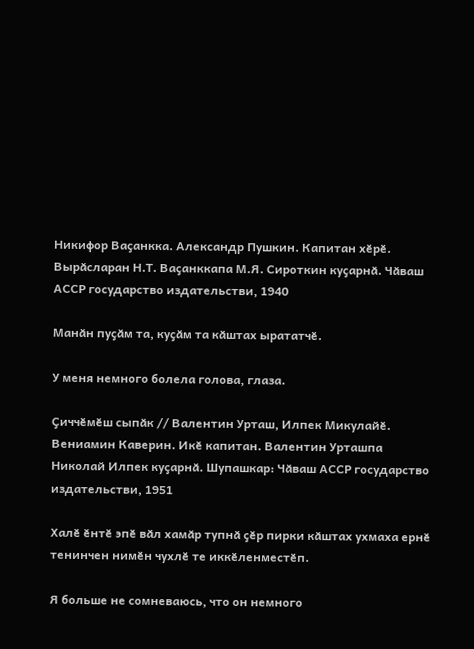Никифор Ваҫанкка. Александр Пушкин. Капитан хӗрӗ. Вырӑсларан Н.Т. Ваҫанккапа М.Я. Сироткин куҫарнӑ. Чӑваш АССР государство издательстви, 1940

Манӑн пуҫӑм та, куҫӑм та кӑштах ырататчӗ.

У меня немного болела голова, глаза.

Ҫиччӗмӗш сыпӑк // Валентин Урташ, Илпек Микулайӗ. Вениамин Каверин. Икӗ капитан. Валентин Урташпа Николай Илпек куҫарнӑ. Шупашкар: Чӑваш АССР государство издательстви, 1951

Халӗ ӗнтӗ эпӗ вӑл хамӑр тупнӑ ҫӗр пирки кӑштах ухмаха ернӗ тенинчен нимӗн чухлӗ те иккӗленместӗп.

Я больше не сомневаюсь, что он немного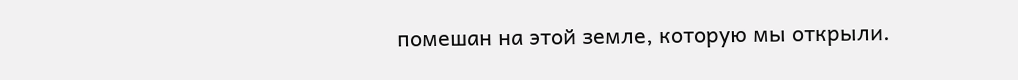помешан на этой земле, которую мы открыли.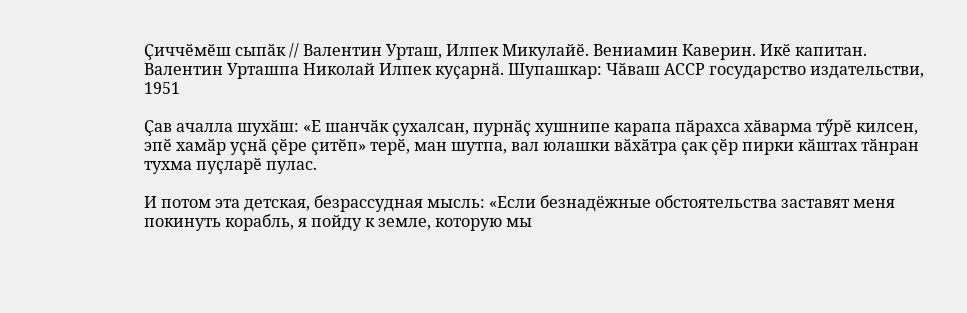Ҫиччӗмӗш сыпӑк // Валентин Урташ, Илпек Микулайӗ. Вениамин Каверин. Икӗ капитан. Валентин Урташпа Николай Илпек куҫарнӑ. Шупашкар: Чӑваш АССР государство издательстви, 1951

Ҫав ачалла шухӑш: «Е шанчӑк ҫухалсан, пурнӑҫ хушнипе карапа пӑрахса хӑварма тӳрӗ килсен, эпӗ хамӑр уҫнӑ ҫӗре ҫитӗп» терӗ, ман шутпа, вал юлашки вӑхӑтра ҫак ҫӗр пирки кӑштах тӑнран тухма пуҫларӗ пулас.

И потом эта детская, безрассудная мысль: «Если безнадёжные обстоятельства заставят меня покинуть корабль, я пойду к земле, которую мы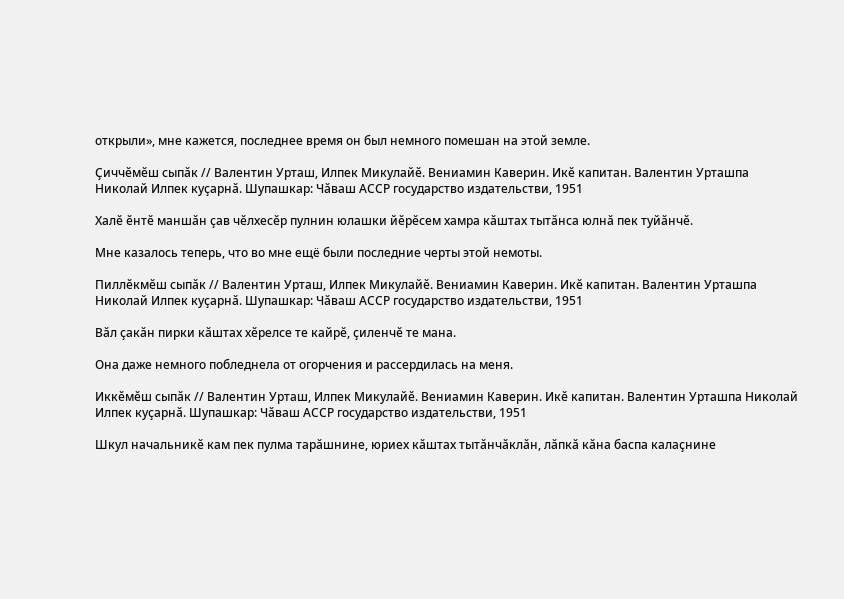открыли», мне кажется, последнее время он был немного помешан на этой земле.

Ҫиччӗмӗш сыпӑк // Валентин Урташ, Илпек Микулайӗ. Вениамин Каверин. Икӗ капитан. Валентин Урташпа Николай Илпек куҫарнӑ. Шупашкар: Чӑваш АССР государство издательстви, 1951

Халӗ ӗнтӗ маншӑн ҫав чӗлхесӗр пулнин юлашки йӗрӗсем хамра кӑштах тытӑнса юлнӑ пек туйӑнчӗ.

Мне казалось теперь, что во мне ещё были последние черты этой немоты.

Пиллӗкмӗш сыпӑк // Валентин Урташ, Илпек Микулайӗ. Вениамин Каверин. Икӗ капитан. Валентин Урташпа Николай Илпек куҫарнӑ. Шупашкар: Чӑваш АССР государство издательстви, 1951

Вӑл ҫакӑн пирки кӑштах хӗрелсе те кайрӗ, ҫиленчӗ те мана.

Она даже немного побледнела от огорчения и рассердилась на меня.

Иккӗмӗш сыпӑк // Валентин Урташ, Илпек Микулайӗ. Вениамин Каверин. Икӗ капитан. Валентин Урташпа Николай Илпек куҫарнӑ. Шупашкар: Чӑваш АССР государство издательстви, 1951

Шкул начальникӗ кам пек пулма тарӑшнине, юриех кӑштах тытӑнчӑклӑн, лӑпкӑ кӑна баспа калаҫнине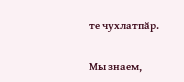те чухлатпӑр.

Мы знаем,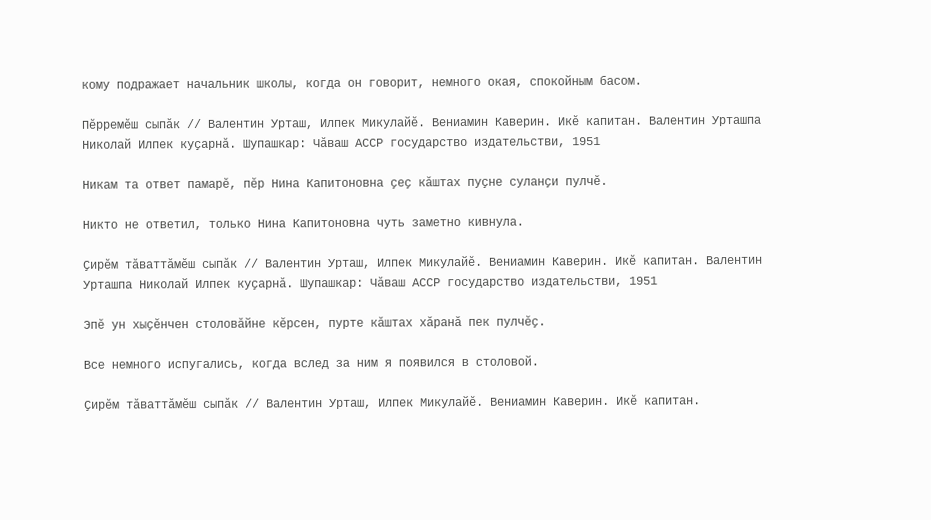кому подражает начальник школы, когда он говорит, немного окая, спокойным басом.

Пӗрремӗш сыпӑк // Валентин Урташ, Илпек Микулайӗ. Вениамин Каверин. Икӗ капитан. Валентин Урташпа Николай Илпек куҫарнӑ. Шупашкар: Чӑваш АССР государство издательстви, 1951

Никам та ответ памарӗ, пӗр Нина Капитоновна ҫеҫ кӑштах пуҫне суланҫи пулчӗ.

Никто не ответил, только Нина Капитоновна чуть заметно кивнула.

Ҫирӗм тӑваттӑмӗш сыпӑк // Валентин Урташ, Илпек Микулайӗ. Вениамин Каверин. Икӗ капитан. Валентин Урташпа Николай Илпек куҫарнӑ. Шупашкар: Чӑваш АССР государство издательстви, 1951

Эпӗ ун хыҫӗнчен столовӑйне кӗрсен, пурте кӑштах хӑранӑ пек пулчӗҫ.

Все немного испугались, когда вслед за ним я появился в столовой.

Ҫирӗм тӑваттӑмӗш сыпӑк // Валентин Урташ, Илпек Микулайӗ. Вениамин Каверин. Икӗ капитан.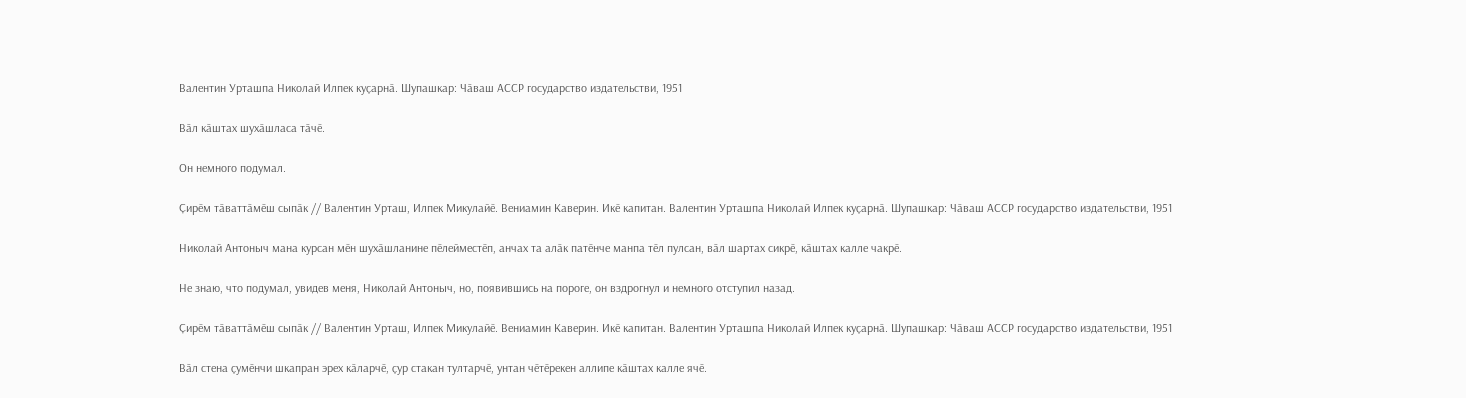Валентин Урташпа Николай Илпек куҫарнӑ. Шупашкар: Чӑваш АССР государство издательстви, 1951

Вӑл кӑштах шухӑшласа тӑчӗ.

Он немного подумал.

Ҫирӗм тӑваттӑмӗш сыпӑк // Валентин Урташ, Илпек Микулайӗ. Вениамин Каверин. Икӗ капитан. Валентин Урташпа Николай Илпек куҫарнӑ. Шупашкар: Чӑваш АССР государство издательстви, 1951

Николай Антоныч мана курсан мӗн шухӑшланине пӗлейместӗп, анчах та алӑк патӗнче манпа тӗл пулсан, вӑл шартах сикрӗ, кӑштах калле чакрӗ.

Не знаю, что подумал, увидев меня, Николай Антоныч, но, появившись на пороге, он вздрогнул и немного отступил назад.

Ҫирӗм тӑваттӑмӗш сыпӑк // Валентин Урташ, Илпек Микулайӗ. Вениамин Каверин. Икӗ капитан. Валентин Урташпа Николай Илпек куҫарнӑ. Шупашкар: Чӑваш АССР государство издательстви, 1951

Вӑл стена ҫумӗнчи шкапран эрех кӑларчӗ, ҫур стакан тултарчӗ, унтан чӗтӗрекен аллипе кӑштах калле ячӗ.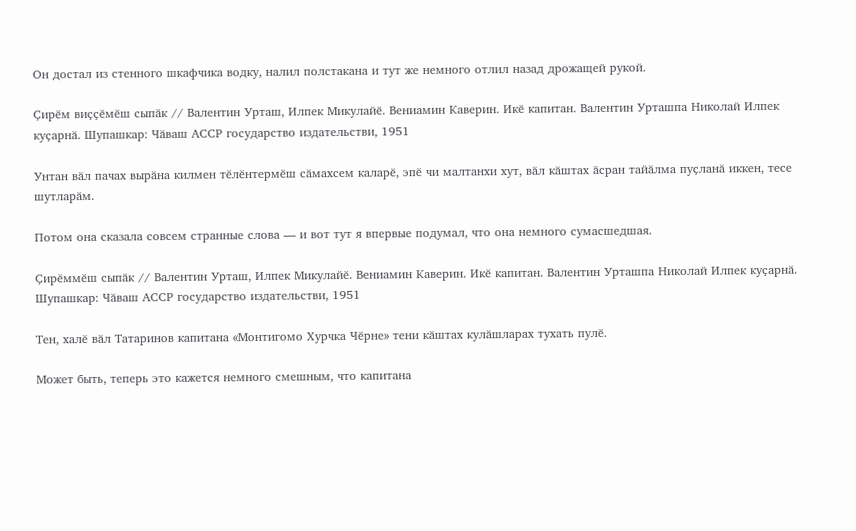Он достал из стенного шкафчика водку, налил полстакана и тут же немного отлил назад дрожащей рукой.

Ҫирӗм виҫҫӗмӗш сыпӑк // Валентин Урташ, Илпек Микулайӗ. Вениамин Каверин. Икӗ капитан. Валентин Урташпа Николай Илпек куҫарнӑ. Шупашкар: Чӑваш АССР государство издательстви, 1951

Унтан вӑл пачах вырӑна килмен тӗлӗнтермӗш сӑмахсем каларӗ, эпӗ чи малтанхи хут, вӑл кӑштах ӑсран тайӑлма пуҫланӑ иккен, тесе шутларӑм.

Потом она сказала совсем странные слова — и вот тут я впервые подумал, что она немного сумасшедшая.

Ҫирӗммӗш сыпӑк // Валентин Урташ, Илпек Микулайӗ. Вениамин Каверин. Икӗ капитан. Валентин Урташпа Николай Илпек куҫарнӑ. Шупашкар: Чӑваш АССР государство издательстви, 1951

Тен, халӗ вӑл Татаринов капитана «Монтигомо Хурчка Чӗрне» тени кӑштах кулӑшларах тухать пулӗ.

Может быть, теперь это кажется немного смешным, что капитана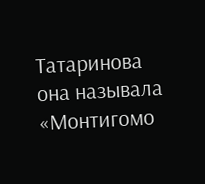Татаринова она называла «Монтигомо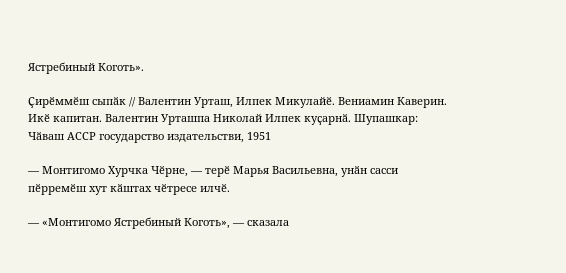Ястребиный Коготь».

Ҫирӗммӗш сыпӑк // Валентин Урташ, Илпек Микулайӗ. Вениамин Каверин. Икӗ капитан. Валентин Урташпа Николай Илпек куҫарнӑ. Шупашкар: Чӑваш АССР государство издательстви, 1951

— Монтигомо Хурчка Чӗрне, — терӗ Марья Васильевна, унӑн сасси пӗрремӗш хут кӑштах чӗтресе илчӗ.

— «Монтигомо Ястребиный Коготь», — сказала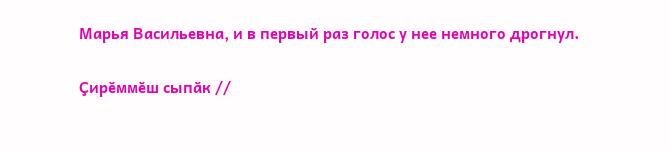Марья Васильевна, и в первый раз голос у нее немного дрогнул.

Ҫирӗммӗш сыпӑк //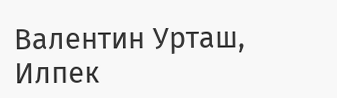Валентин Урташ, Илпек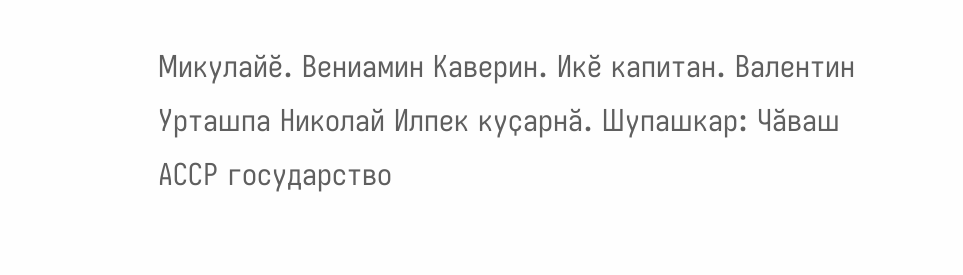Микулайӗ. Вениамин Каверин. Икӗ капитан. Валентин Урташпа Николай Илпек куҫарнӑ. Шупашкар: Чӑваш АССР государство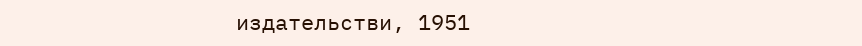издательстви, 1951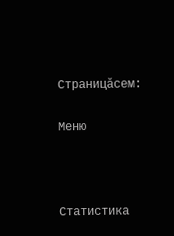Страницăсем:

Меню



Статистика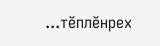...тĕплӗнрех